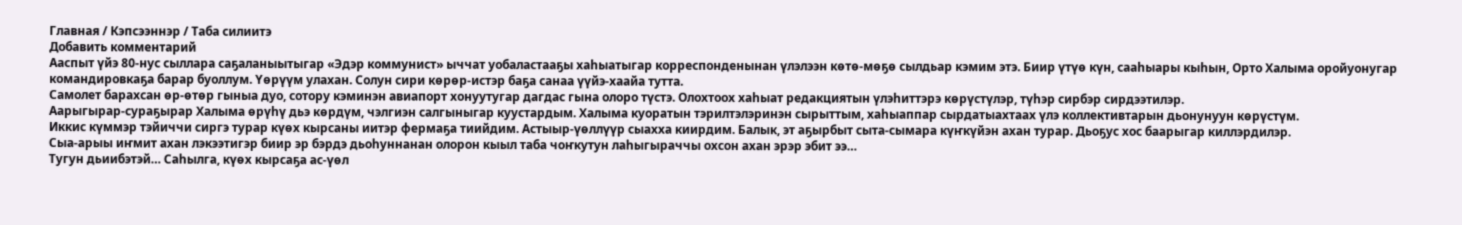Главная / Кэпсээннэр / Таба силиитэ
Добавить комментарий
Ааспыт үйэ 80-нус сыллара саҕаланыытыгар «Эдэр коммунист» ыччат уобаластааҕы хаһыатыгар корреспонденынан үлэлээн көтө-мөҕө сылдьар кэмим этэ. Биир үтүө күн, сааһыары кыһын, Орто Халыма оройуонугар командировкаҕа барар буоллум. Үөрүүм улахан. Солун сири көрөр-истэр баҕа санаа үүйэ-хаайа тутта.
Самолет барахсан өр-өтөр гыныа дуо, сотору кэминэн авиапорт хонуутугар дагдас гына олоро түстэ. Олохтоох хаһыат редакциятын үлэһиттэрэ көрүстүлэр, түһэр сирбэр сирдээтилэр.
Аарыгырар-сураҕырар Халыма өрүһү дьэ көрдүм, чэлгиэн салгыныгар куустардым. Халыма куоратын тэрилтэлэринэн сырыттым, хаһыаппар сырдатыахтаах үлэ коллективтарын дьонунуун көрүстүм.
Иккис күммэр тэйиччи сиргэ турар күөх кырсаны иитэр фермаҕа тиийдим. Астыыр-үөллүүр сыахха киирдим. Балык, эт аҕырбыт сыта-сымара күҥкүйэн ахан турар. Дьоҕус хос баарыгар киллэрдилэр.
Сыа-арыы иҥмит ахан лэкээтигэр биир эр бэрдэ дьоһуннанан олорон кыыл таба чоҥкутун лаһыгыраччы охсон ахан эрэр эбит ээ…
Тугун дьиибэтэй… Саһылга, күөх кырсаҕа ас-үөл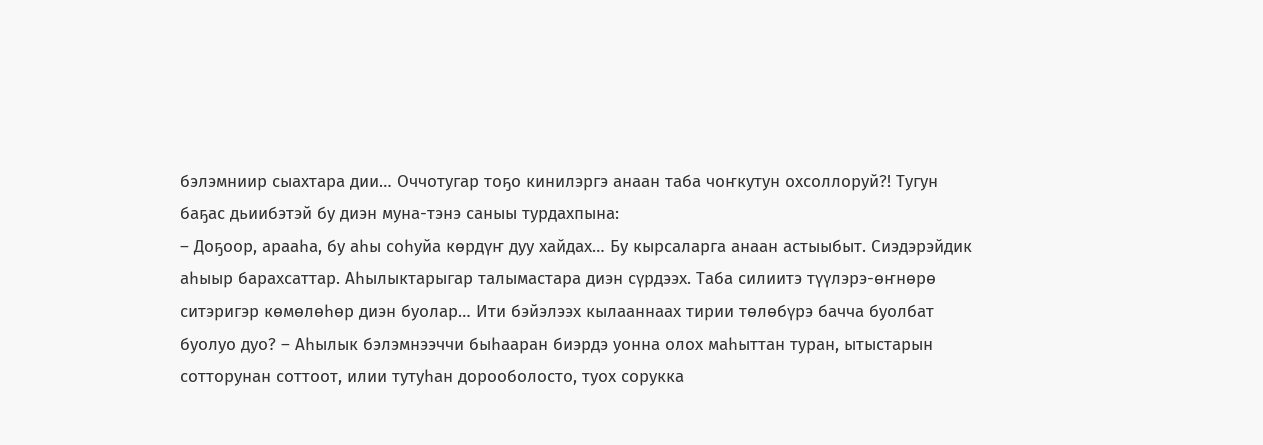бэлэмниир сыахтара дии… Оччотугар тоҕо кинилэргэ анаан таба чоҥкутун охсоллоруй?! Тугун баҕас дьиибэтэй бу диэн муна-тэнэ саныы турдахпына:
– Доҕоор, арааһа, бу аһы соһуйа көрдүҥ дуу хайдах… Бу кырсаларга анаан астыыбыт. Сиэдэрэйдик аһыыр барахсаттар. Аһылыктарыгар талымастара диэн сүрдээх. Таба силиитэ түүлэрэ-өҥнөрө ситэригэр көмөлөһөр диэн буолар… Ити бэйэлээх кылааннаах тирии төлөбүрэ бачча буолбат буолуо дуо? – Аһылык бэлэмнээччи быһааран биэрдэ уонна олох маһыттан туран, ытыстарын сотторунан соттоот, илии тутуһан дорооболосто, туох сорукка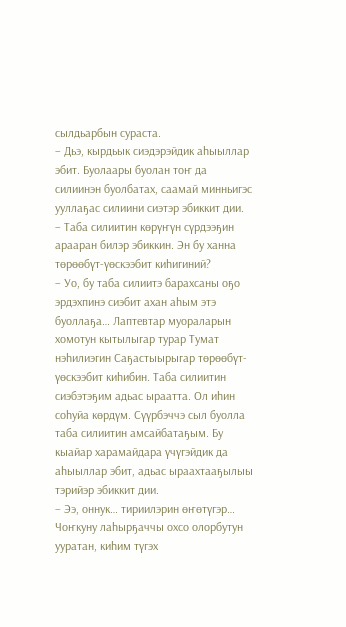сылдьарбын сураста.
– Дьэ, кырдьык сиэдэрэйдик аһыыллар эбит. Буолаары буолан тоҥ да силиинэн буолбатах, саамай минньигэс ууллаҕас силиини сиэтэр эбиккит дии.
– Таба силиитин көрүҥүн сүрдээҕин арааран билэр эбиккин. Эн бу ханна төрөөбүт-үөскээбит киһигиний?
– Уо, бу таба силиитэ барахсаны оҕо эрдэхпинэ сиэбит ахан аһым этэ буоллаҕа… Лаптевтар муораларын хомотун кытылыгар турар Тумат нэһилиэгин Саҕастыырыгар төрөөбүт-үөскээбит киһибин. Таба силиитин сиэбэтэҕим адьас ыраатта. Ол иһин соһуйа көрдүм. Сүүрбэччэ сыл буолла таба силиитин амсайбатаҕым. Бу кыайар харамайдара үчүгэйдик да аһыыллар эбит, адьас ыраахтааҕылыы тэрийэр эбиккит дии.
– Ээ, оннук… тириилэрин өҥөтүгэр…
Чоҥкуну лаһырҕаччы охсо олорбутун ууратан, киһим түгэх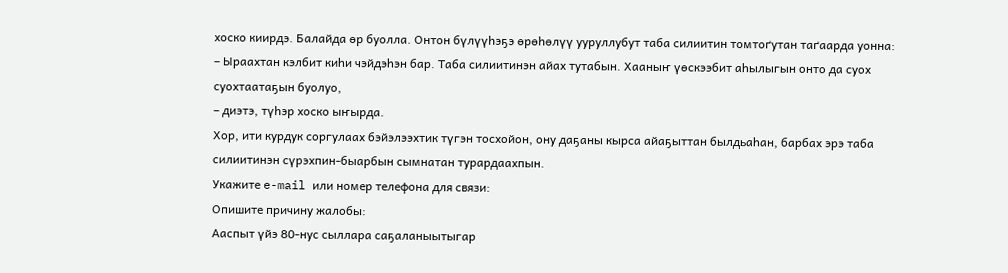хоско киирдэ. Балайда өр буолла. Онтон бүлүүһэҕэ өрөһөлүү ууруллубут таба силиитин томтоґутан таґаарда уонна:
– Ыраахтан кэлбит киһи чэйдэһэн бар. Таба силиитинэн айах тутабын. Хааныҥ үөскээбит аһылыгын онто да суох суохтаатаҕын буолуо,
– диэтэ, түһэр хоско ыҥырда.
Хор, ити курдук соргулаах бэйэлээхтик түгэн тосхойон, ону даҕаны кырса айаҕыттан былдьаһан, барбах эрэ таба силиитинэн сүрэхпин-быарбын сымнатан турардаахпын.
Укажите e-mail или номер телефона для связи:
Опишите причину жалобы:
Ааспыт үйэ 80-нус сыллара саҕаланыытыгар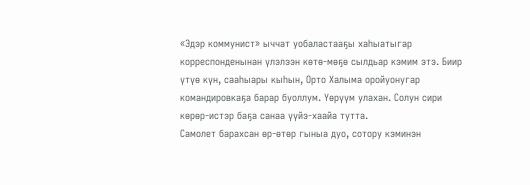«Эдэр коммунист» ыччат уобаластааҕы хаһыатыгар корреспонденынан үлэлээн көтө-мөҕө сылдьар кэмим этэ. Биир үтүө күн, сааһыары кыһын, Орто Халыма оройуонугар командировкаҕа барар буоллум. Үөрүүм улахан. Солун сири көрөр-истэр баҕа санаа үүйэ-хаайа тутта.
Самолет барахсан өр-өтөр гыныа дуо, сотору кэминэн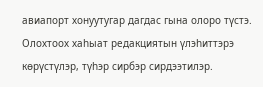авиапорт хонуутугар дагдас гына олоро түстэ. Олохтоох хаһыат редакциятын үлэһиттэрэ көрүстүлэр, түһэр сирбэр сирдээтилэр.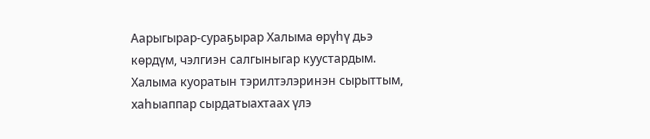Аарыгырар-сураҕырар Халыма өрүһү дьэ көрдүм, чэлгиэн салгыныгар куустардым. Халыма куоратын тэрилтэлэринэн сырыттым, хаһыаппар сырдатыахтаах үлэ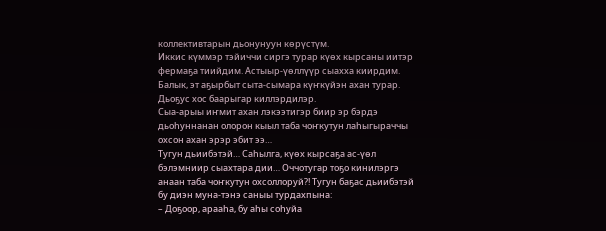коллективтарын дьонунуун көрүстүм.
Иккис күммэр тэйиччи сиргэ турар күөх кырсаны иитэр фермаҕа тиийдим. Астыыр-үөллүүр сыахха киирдим. Балык, эт аҕырбыт сыта-сымара күҥкүйэн ахан турар. Дьоҕус хос баарыгар киллэрдилэр.
Сыа-арыы иҥмит ахан лэкээтигэр биир эр бэрдэ дьоһуннанан олорон кыыл таба чоҥкутун лаһыгыраччы охсон ахан эрэр эбит ээ…
Тугун дьиибэтэй… Саһылга, күөх кырсаҕа ас-үөл бэлэмниир сыахтара дии… Оччотугар тоҕо кинилэргэ анаан таба чоҥкутун охсоллоруй?! Тугун баҕас дьиибэтэй бу диэн муна-тэнэ саныы турдахпына:
– Доҕоор, арааһа, бу аһы соһуйа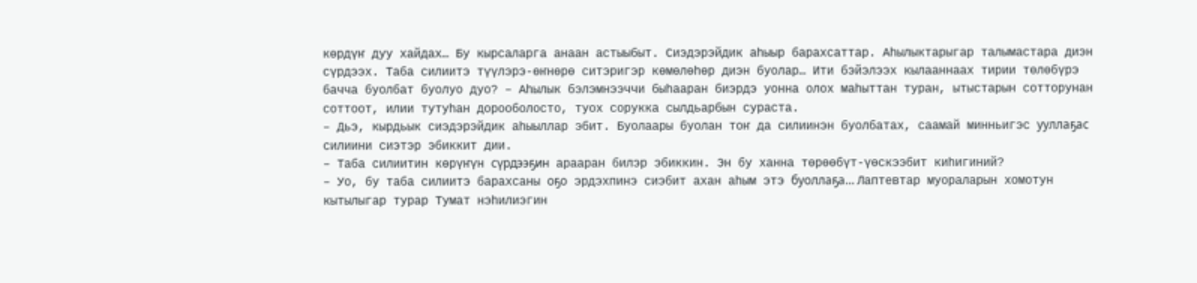көрдүҥ дуу хайдах… Бу кырсаларга анаан астыыбыт. Сиэдэрэйдик аһыыр барахсаттар. Аһылыктарыгар талымастара диэн сүрдээх. Таба силиитэ түүлэрэ-өҥнөрө ситэригэр көмөлөһөр диэн буолар… Ити бэйэлээх кылааннаах тирии төлөбүрэ бачча буолбат буолуо дуо? – Аһылык бэлэмнээччи быһааран биэрдэ уонна олох маһыттан туран, ытыстарын сотторунан соттоот, илии тутуһан дорооболосто, туох сорукка сылдьарбын сураста.
– Дьэ, кырдьык сиэдэрэйдик аһыыллар эбит. Буолаары буолан тоҥ да силиинэн буолбатах, саамай минньигэс ууллаҕас силиини сиэтэр эбиккит дии.
– Таба силиитин көрүҥүн сүрдээҕин арааран билэр эбиккин. Эн бу ханна төрөөбүт-үөскээбит киһигиний?
– Уо, бу таба силиитэ барахсаны оҕо эрдэхпинэ сиэбит ахан аһым этэ буоллаҕа… Лаптевтар муораларын хомотун кытылыгар турар Тумат нэһилиэгин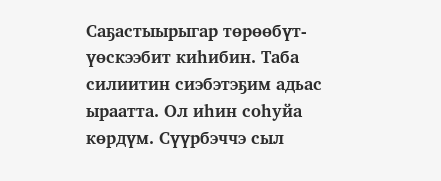Саҕастыырыгар төрөөбүт-үөскээбит киһибин. Таба силиитин сиэбэтэҕим адьас ыраатта. Ол иһин соһуйа көрдүм. Сүүрбэччэ сыл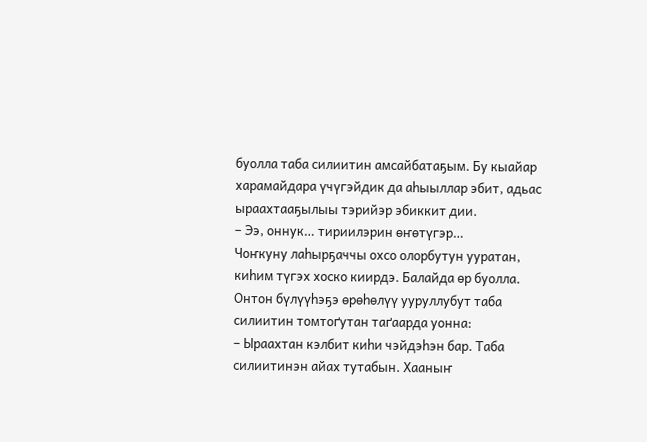буолла таба силиитин амсайбатаҕым. Бу кыайар харамайдара үчүгэйдик да аһыыллар эбит, адьас ыраахтааҕылыы тэрийэр эбиккит дии.
– Ээ, оннук… тириилэрин өҥөтүгэр…
Чоҥкуну лаһырҕаччы охсо олорбутун ууратан, киһим түгэх хоско киирдэ. Балайда өр буолла. Онтон бүлүүһэҕэ өрөһөлүү ууруллубут таба силиитин томтоґутан таґаарда уонна:
– Ыраахтан кэлбит киһи чэйдэһэн бар. Таба силиитинэн айах тутабын. Хааныҥ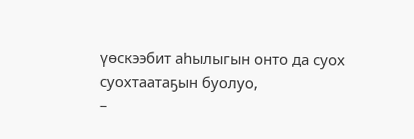үөскээбит аһылыгын онто да суох суохтаатаҕын буолуо,
–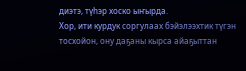диэтэ, түһэр хоско ыҥырда.
Хор, ити курдук соргулаах бэйэлээхтик түгэн тосхойон, ону даҕаны кырса айаҕыттан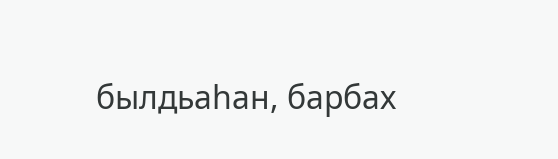былдьаһан, барбах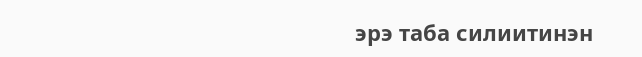эрэ таба силиитинэн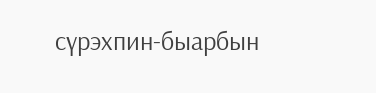сүрэхпин-быарбын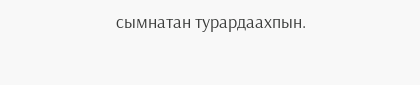сымнатан турардаахпын.